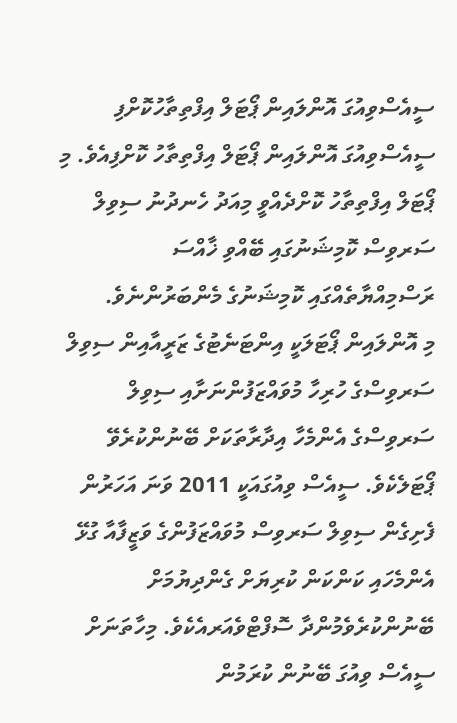ސީއެސްވިއުގަ އޮންލައިން ޕޯޓަލް އިފްތިތާހުކޮށްފި
ސީއެސްވިއުގަ އޮންލައިން ޕޯޓަލް އިފްތިތާހު ކޮށްފިއެވެ. މި ޕޯޓަލް އިފްތިތާހު ކޮށްދެއްވީ މިއަދު ހެނދުނު ސިވިލް ސަރވިސް ކޮމިޝަނުގައި ބޭއްވި ޚާއްސަ ރަސްމިއްޔާތެއްގައި ކޮމިޝަނުގެ މެންބަރުންނެވެ.
މި އޮންލައިން ޕޯޓަލަކީ އިންޓަނެޓުގެ ޒަރީއާއިން ސިވިލް ސަރވިސްގެ ހުރިހާ މުވައްޒަފުންނަށާއި ސިވިލް ސަރވިސްގެ އެންމެހާ އިދާރާތަކަށް ބޭނުންކުރެވޭ  ޕޯޓަލެކެވެ. ސީއެސް ވިއުގައަކީ 2011 ވަނަ އަހަރުން ފެށިގެން ސިވިލް ސަރވިސް މުވައްޒަފުންގެ ވަޒީފާއާ ގުޅޭ އެންމެހައި ކަންކަން ކުރިޔަށް ގެންދިޔުމަށް ބޭނުންކުރެވެމުންދާ ސޮފްޓްވެއަރއެކެވެ. މިހާތަނަށް ސީއެސް ވިއުގަ ބޭނުން ކުރަމުން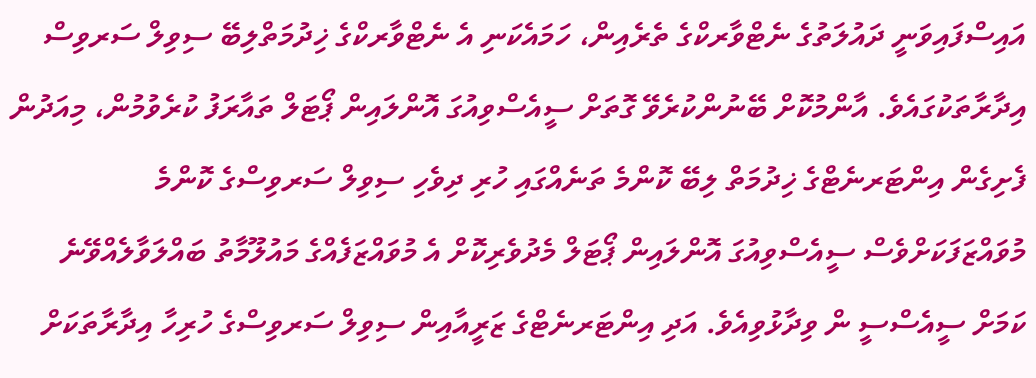އައިސްފައިވަނީ ދައުލަތުގެ ނެޓްވާރކްގެ ތެރެއިން، ހަމައެކަނި އެ ނެޓްވާރކްގެ ޚިދުމަތްލިބޭ ސިވިލް ސަރވިސް އިދާރާތަކުގައެވެ. އާންމުކޮށް ބޭނުންކުރެވޭ ގޮތަށް ސީއެސްވިއުގަ އޮންލައިން ޕޯޓަލް ތައާރަފު ކުރެވުމުން، މިއަދުން ފެށިގެން އިންޓަރނެޓްގެ ޚިދުމަތް ލިބޭ ކޮންމެ ތަނެއްގައި ހުރި ދިވެހި ސިވިލް ސަރވިސްގެ ކޮންމެ މުވައްޒަފަކަށްވެސް ސީއެސްވިއުގަ އޮންލައިން ޕޯޓަލް މެދުވެރިކޮށް އެ މުވައްޒަފެއްގެ މައުލޫމާތު ބައްލަވާލެއްވޭނެ ކަމަށް ސީއެސްސީ ން ވިދާޅުވިއެވެ. އަދި އިންޓަރނެޓްގެ ޒަރީއާއިން ސިވިލް ސަރވިސްގެ ހުރިހާ އިދާރާތަކަށް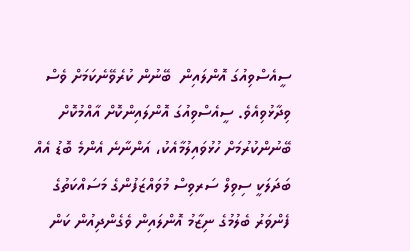ސީއެސްވިއުގަ އޮންލައިން  ބޭނުން ކުރެވޭނެކަމަށް ވެސް ވިދާޅުވިއެވެ. ސީއެސްވިއުގަ އޮންލައިންކޮށް އާއްމުކޮށް ބޭނުންކުރުމަށް ހުޅުވައިލުމާއެކު، އަންނާނެ އެންމެ ބޮޑު އެއް ބަދަލަކީ ސިވިލް ސަރވިސް މުވައްޒަފުންގެ މަސައްކަތުގެ ފެންވަރު ބެލުމުގެ ނިޒާމު އޮންލައިން ވެގެންދިއުން ކަން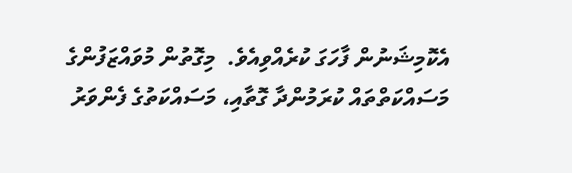އެކޮމިޝަނުން ފާހަގަ ކުރެއްވިއެވެ.  މިގޮތުން މުވައްޒަފުންގެ މަސައްކަތްތައް ކުރަމުންދާ ގޮތާއި، މަސައްކަތުގެ ފެންވަރު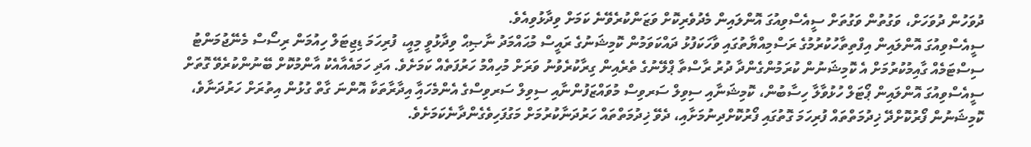ދުވަހުން ދުވަހަށް، ވަގުތުން ވަގުތަށް ސީއެސްވިއުގަ އޮންލައިން މެދުވެރިކޮށް ވަޒަންކުރެވޭނެ ކަމަށް ވިދާޅުވިއެވެ.
ސީއެސްވިއުގަ އޮންލައިން އިފްތިތާހުކުރުމުގެ ރަސްމިއްޔާތުގައި ވާހަކަފުޅު ދައްކަވަމުން ކޮމިޝަނުގެ ރައީސް މުޙައްމަދު ނާޞިޙް ވިދާޅުވީ މިއީ، ފުރިހަމަ ޑިޖިޓަލް ހިއުމަން ރިސޯސް މެނޭޖުމަންޓު ސިސްޓަމެއް ގާއިމުކުރުމަށް އެ ކޮމިޝަނުން ކުރަމުންގެންދާ ދުރު ރާސްތާ ޕްލޭނުގެ ތެރެއިން ގިރާކުރެވުނު ވަރަށް މުހިއްމު ހަރުފަތެއް ކަމަށެވެ. އަދި ހަމައެއާއެކު އާންމުކޮށް ބޭނުންކުރެވޭ ގޮތަށް ސީއެސްވިއުގަ އޮންލައިން ޕޯޓަލް ހުޅުވާލާ ހިސާބުން، ކޮމިޝަނާއި ސިވިލް ސަރވިސް މުވައްޒަފުންނާއި ސިވިލް ސަރވިސްގެ އެންމެހައިާ އިދާރާތަކާ އޮންނަ ގާތް ގުޅުން އިތުރަށް ހަރުދަނާވެ، ކޮމިޝަނުން ފޯރުކޮށްދޭ ޚިދުމަތްތައް ފުރިހަމަ ގޮތުގައި ފޯރުކޮށްދިނުމަށާއި، ދެވޭ ޚިދުމަތްތައް ހަރުދަނާކުރުމަށް މަގުފަހިވެގެންދާނެކަމަށެވެ.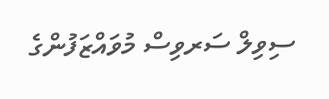ސިވިލް ސަރވިސް މުވައްޒަފުންގެ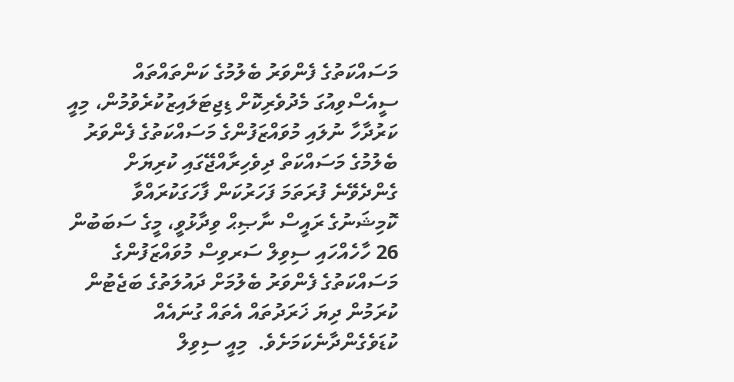މަސައްކަތުގެ ފެންވަރު ބެލުމުގެ ކަންތައްތައް ސީއެސްވިއުގަ މެދުވެރިކޮށް ޑިޖިޓަލައިޒުކުރެވުމުން، މިއީ ކަރުދާހާ ނުލައި މުވައްޒަފުންގެ މަސައްކަތުގެ ފެންވަރު ބެލުމުގެ މަސައްކަތް ދިވެހިރާއްޖޭގައި ކުރިޔަށް ގެންދެވޭނެ ފުރަތަމަ ފަހަރުކަން ފާހަގަކުރައްވާ ކޮމިޝަނުގެ ރައީސް ނާޞިޙް ވިދާޅުވީ، މީގެ ސަބަބުން 26 ހާހެއްހައި ސިވިލް ސަރވިސް މުވައްޒަފުންގެ މަސައްކަތުގެ ފެންވަރު ބެލުމަށް ދައުލަތުގެ ބަޖެޓުން ކުރަމުން ދިޔަ ޚަރަދުތައް އެތައް ގުނައެއް ކުޑަވެގެންދާނެކަމަށެވެ.  މިއީ ސިވިލް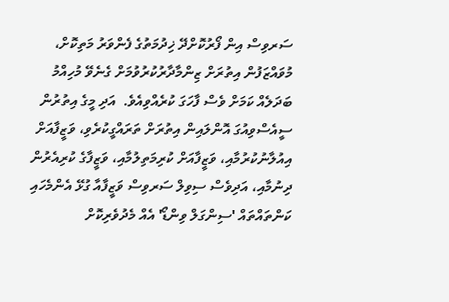ސަރވިސް އިން ފޯރުކޮށްދޭ ޚިދުމަތުގެ ފެންވަރު މަތިކޮށް، މުވައްޒަފުން އިތުރަށް ޒިންމާދާރުކުރުވުމަށް ގެނެވޭ މުހިއްމު ބަދަލެއް ކަމަށް ވެސް ފާހަގަ ކުރެއްވިއެވެ.  އަދި މީގެ އިތުރުން ސީއެސްވިއުގަ އޮންލައިން އިތުރަށް ތަރައްގީކުރެވި، ވަޒީފާއަށް އިއުލާނުކުރުމާއި، ވަޒީފާއަށް ކުރިމަތިލުމާއި، ވަޒީފާގެ ކުރިއެރުން ދިނުމާއި، އަދިވެސް ސިވިލް ސަރވިސް ވަޒީފާއާ ގުޅޭ އެންމެހައި ކަންތައްތައް 'ސިންގަލް ވިންޑޯ' އެއް މެދުވެރިކޮށް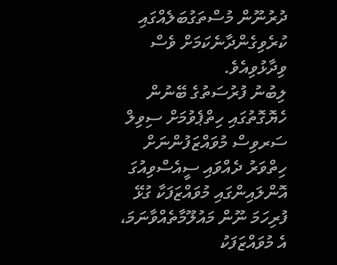ދުރުނޫން މުސްތަގުބަލެއްގައި ކުރެވިގެންދާނެކަމަށް ވެސް ވިދާޅުވިއެވެ.
ލިބުނު ފުރުސަތުގެ ބޭނުން ހެޔޮގޮތުގައި ހިތްޕެވުމަށް ސިވިލް ސަރވިސް މުވައްޒަފުންނަށް ހިތްވަރު ދެއްވައި ސީއެސްވިއުގަ އޮންލައިންގައި މުވައްޒަފަކާ ގުޅޭ ފުރިހަމަ ނޫން މައުލޫމާތެއްވާނަމަ، އެ މުވައްޒަފަކު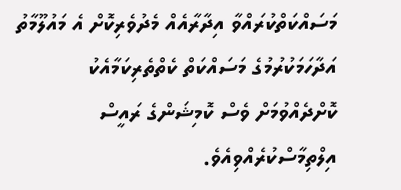މަސައްކަތްކުރައްވާ އިދާރާއެއް މެދުވެރިކޮށް އެ މައުލޫމާތު އަދާހަމަކުރުމުގެ މަސައްކަތް ކެތްތެރިކަމާއެކު ކޮށްދެއްވުމަށް ވެސް ކޮމިޝަންގެ ރައީސް އިލްތިމާސްކުރެއްވިއެވެ.